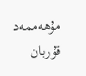مۇھەممەد قۇربان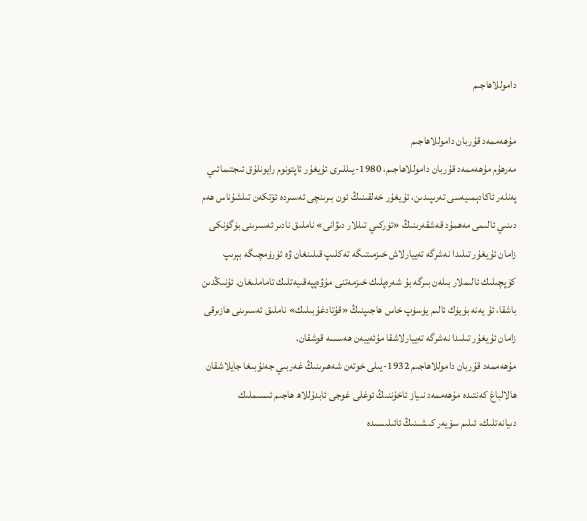داموللاھاجىم

مۇھەممەد قۇربان داموللاھاجىم
مەرھۇم مۇھەممەد قۇربان داموللاھاجىم، 1980-يىللىرى ئۇيغۇر ئاپتونوم رايونلۇق ئىجتىمائىي پەنلەر ئاكادېمىيەسى تەرىپىدىن، ئۇيغۇر خەلقىنىڭ ئون بىرىنچى ئەسىردە ئۆتكەن تىلشۇناس ھەم دىنىي ئالىمى مەھمۇد قەشقەرىنىڭ «تۈركىي تىللار دىۋانى» ناملىق نادىر ئەسىرىنى بۈگۈنكى زامان ئۇيغۇر تىلىدا نەشرگە تەييارلاش خىزمىتىگە تەكلىپ قىلىنغان ۋە ئۈرۈمچىگە بېرىپ كۆپچىلىك ئالىملار بىلەن بىرگە بۇ شەرەپلىك خىزمەتنى مۇۋەپپەقىيەتلىك تاماملىغان. ئۇنىڭدىن باشقا، ئۇ يەنە بۈيۈك ئالىم يۈسۈپ خاس ھاجىپنىڭ «قۇتادغۇبىلىك» ناملىق ئەسىرىنى ھازىرقى زامان ئۇيغۇر تىلىدا نەشرگە تەييارلاشقا مۇئەييەن ھەسسە قوشقان.
مۇھەممەد قۇربان داموللاھاجىم 1932-يىلى خوتەن شەھىرىنىڭ غەربىي جەنۇبىغا جايلاشقان ھالالباغ كەنتىدە مۇھەممەد نىياز ئاخۇننىڭ ئوغلى غوجى ئابدۇللاھ ھاجىم ئىسىملىك دىيانەتلىك، ئىلىم سۆيەر كىشىنىڭ ئائىلىسىدە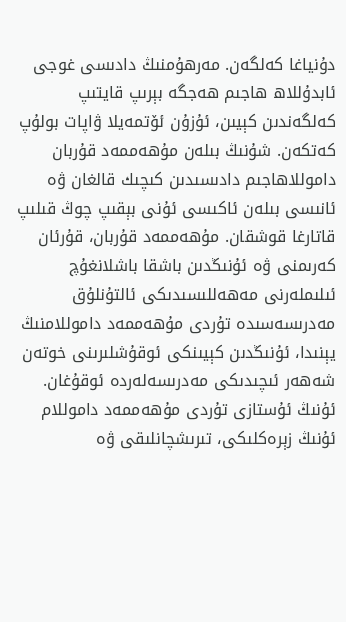دۇنياغا كەلگەن. مەرھۇمنىڭ دادىسى غوجى ئابدۇللاھ ھاجىم ھەجگە بېرىپ قايتىپ كەلگەندىن كېيىن، ئۇزۇن ئۆتمەيلا ۋاپات بولۇپ كەتكەن. شۇنىڭ بىلەن مۇھەممەد قۇربان داموللاھاجىم دادىسىدىن كىچىك قالغان ۋە ئانىسى بىلەن ئاكىسى ئۇنى بېقىپ چوڭ قىلىپ قاتارغا قوشقان. مۇھەممەد قۇربان، قۇرئان كەرىمنى ۋە ئۇنىڭدىن باشقا باشلانغۇچ ئىلىملەرنى مەھەللىسىدىكى ئالتۇنلۇق مەدرىسەسىدە تۇردى مۇھەممەد داموللامنىڭ يېنىدا، ئۇنىڭدىن كېيىنكى ئوقۇشلىرىنى خوتەن شەھەر ئىچىدىكى مەدرىسەلەردە ئوقۇغان. ئۇنىڭ ئۇستازى تۇردى مۇھەممەد داموللام ئۇنىڭ زېرەكلىكى، تىرىشچانلىقى ۋە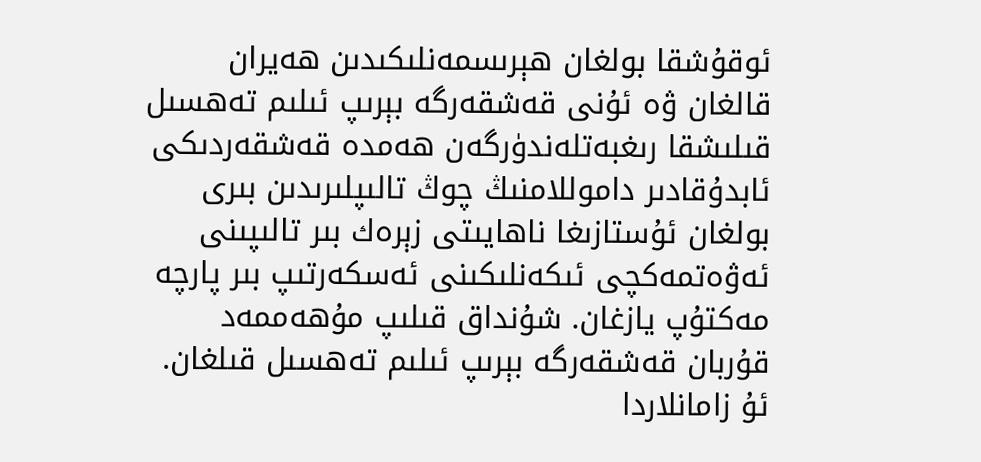ئوقۇشقا بولغان ھېرىسمەنلىكىدىن ھەيران قالغان ۋە ئۇنى قەشقەرگە بېرىپ ئىلىم تەھسىل قىلىشقا رىغبەتلەندۈرگەن ھەمدە قەشقەردىكى ئابدۇقادىر داموللامنىڭ چوڭ تالىپلىرىدىن بىرى بولغان ئۇستازىغا ناھايىتى زېرەك بىر تالىپىنى ئەۋەتمەكچى ئىكەنلىكىنى ئەسكەرتىپ بىر پارچە مەكتۇپ يازغان. شۇنداق قىلىپ مۇھەممەد قۇربان قەشقەرگە بېرىپ ئىلىم تەھسىل قىلغان. ئۇ زامانلاردا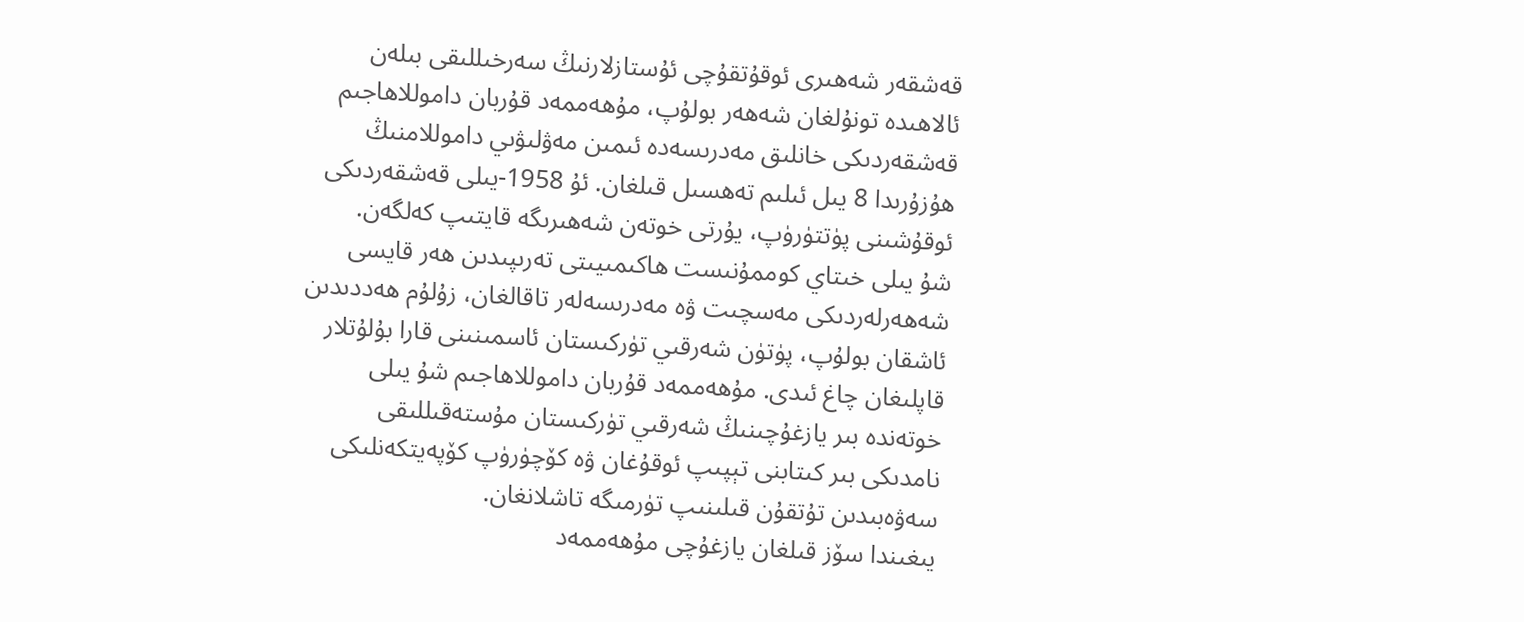قەشقەر شەھىرى ئوقۇتقۇچى ئۇستازلارنىڭ سەرخىللىقى بىلەن ئالاھىدە تونۇلغان شەھەر بولۇپ، مۇھەممەد قۇربان داموللاھاجىم قەشقەردىكى خانلىق مەدرىسەدە ئىمىن مەۋلىۋىي داموللامنىڭ ھۇزۇرىدا 8 يىل ئىلىم تەھسىل قىلغان. ئۇ 1958-يىلى قەشقەردىكى ئوقۇشىنى پۈتتۈرۈپ، يۇرتى خوتەن شەھىرىگە قايتىپ كەلگەن.
شۇ يىلى خىتاي كوممۇنىست ھاكىمىيىتى تەرىپىدىن ھەر قايسى شەھەرلەردىكى مەسچىت ۋە مەدرىسەلەر تاقالغان، زۇلۇم ھەددىدىن ئاشقان بولۇپ، پۈتۈن شەرقىي تۈركىستان ئاسمىنىنى قارا بۇلۇتلار قاپلىغان چاغ ئىدى. مۇھەممەد قۇربان داموللاھاجىم شۇ يىلى خوتەندە بىر يازغۇچىنىڭ شەرقىي تۈركىستان مۇستەقىللىقى نامدىكى بىر كىتابنى تېپىپ ئوقۇغان ۋە كۆچۈرۈپ كۆپەيتكەنلىكى سەۋەبىدىن تۇتقۇن قىلىنىپ تۈرمىگە تاشلانغان.
يىغىندا سۆز قىلغان يازغۇچى مۇھەممەد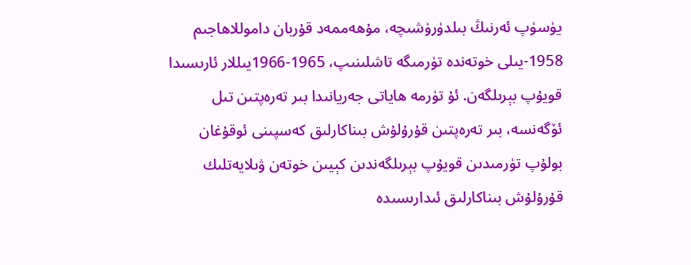يۈسۈپ ئەرنىڭ بىلدۈرۈشىچە، مۇھەممەد قۇربان داموللاھاجىم 1958-يىلى خوتەندە تۈرمىگە تاشلىنىپ، 1965-1966يىللار ئارىسىدا قويۇپ بېرىلگەن. ئۇ تۈرمە ھاياتى جەريانىدا بىر تەرەپتىن تىل ئۆگەنسە، بىر تەرەپتىن قۇرۇلۇش بىناكارلىق كەسپىنى ئوقۇغان بولۇپ تۈرمىدىن قويۇپ بېرىلگەندىن كېيىن خوتەن ۋىلايەتلىك قۇرۇلۇش بىناكارلىق ئىدارىسىدە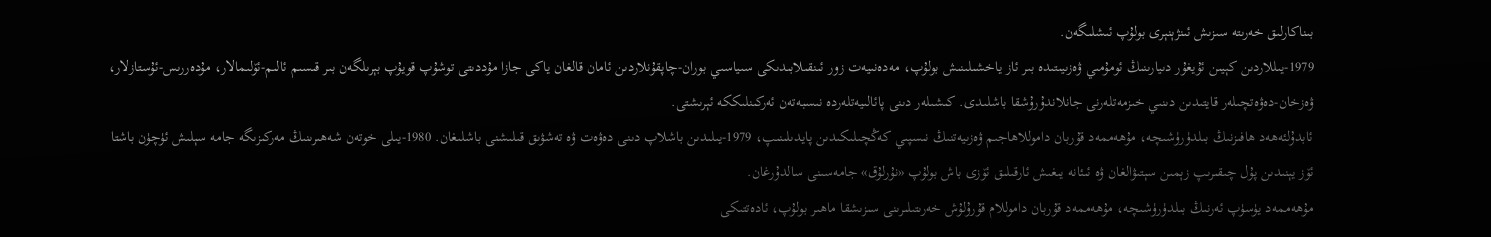بىناكارلىق خەرىتە سىزىش ئىنژېنېرى بولۇپ ئىشلىگەن.
1979-يىللاردىن كېيىن ئۇيغۇر دىيارىنىڭ ئومۇمىي ۋەزىيىتىدە بىر ئاز ياخشىلىنىش بولۇپ، مەدەنىيەت زور ئىنقىلابىدىكى سىياسىي بوران-چاپقۇنلاردىن ئامان قالغان ياكى جازا مۇددىتى توشۇپ قويۇپ بېرىلگەن بىر قىسىم ئالىم-ئۆلىمالار، مۇدەررىس-ئۇستازلار، ۋەزخان-دەۋەتچىلەر قايتىدىن دىنىي خىزمەتلەرنى جانلاندۇرۇشقا باشلىدى. كىشىلەر دىنى پائالىيەتلەردە نىسبەتەن ئەركىنلىككە ئېرىشتى.
ئابدۇلئەھەد ھافىزنىڭ بىلدۈرۈشىچە، مۇھەممەد قۇربان داموللاھاجىم ۋەزىيەتنىڭ نىسپىي كەڭچىلىكىدىن پايدىلىنىپ، 1979-يىلىدىن باشلاپ دىنى دەۋەت ۋە تەشۋىق قىلىشنى باشلىغان. 1980-يىلى خوتەن شەھىرىنىڭ مەركىزىگە جامە سېلىش ئۈچۈن باشتا ئۆز يېنىدىن پۇل چىقىرىپ زېمىن سېتىۋالغان ۋە ئىئانە يىغىش ئارقىلىق ئۆزى باش بولۇپ «نۇرلۇق» جامەسىنى سالدۇرغان.
مۇھەممەد يۈسۈپ ئەرنىڭ بىلدۈرۈشىچە، مۇھەممەد قۇربان داموللام قۇرۇلۇش خەرىتىلىرىنى سىزىشقا ماھىر بولۇپ، ئادەتتىكى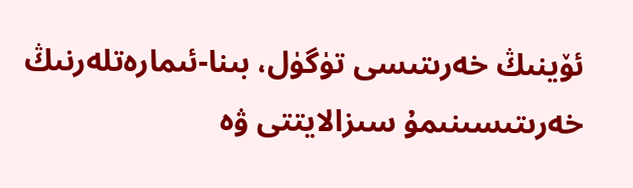ئۆينىڭ خەرىتىسى تۈگۈل، بىنا-ئىمارەتلەرنىڭ خەرىتىسىنىمۇ سىزالايتتى ۋە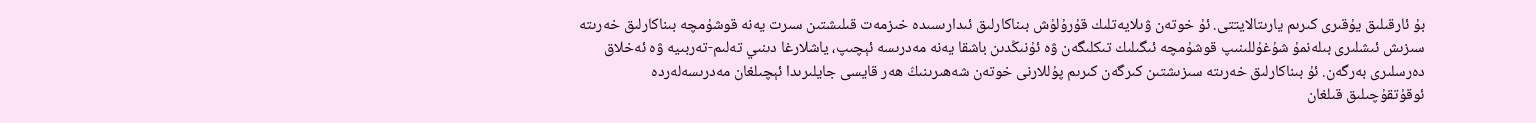بۇ ئارقىلىق يۇقىرى كىرىم يارىتالايتتى. ئۇ خوتەن ۋىلايەتلىك قۇرۇلۇش بىناكارلىق ئىدارىسىدە خىزمەت قىلىشتىن سىرت يەنە قوشۇمچە بىناكارلىق خەرىتە سىزىش ئىشلىرى بىلەنمۇ شۇغۇللىنىپ قوشۇمچە ئىگىلىك تىكلىگەن ۋە ئۇنىڭدىن باشقا يەنە مەدرىسە ئېچىپ، ياشلارغا دىنىي تەلىم-تەربىيە ۋە ئەخلاق دەرسلىرى بەرگەن. ئۇ بىناكارلىق خەرىتە سىزىشتىن كىرگەن كىرىم پۇللارنى خوتەن شەھىرىنىڭ ھەر قايسى جايلىرىدا ئېچىلغان مەدرىسەلەردە ئوقۇتقۇچىلىق قىلغان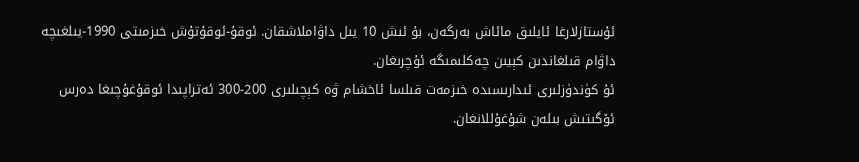ئۇستازلارغا ئايلىق مائاش بەرگەن، بۇ ئىش 10 يىل داۋاملاشقان. ئوقۇ-ئوقۇتۇش خىزمىتى 1990-يىلغىچە داۋام قىلغاندىن كېيىن چەكلىمىگە ئۇچرىغان.
ئۇ كۈندۈزلىرى ئىدارىسىدە خىزمەت قىلسا ئاخشام ۋە كېچىلىرى 200-300 ئەتراپىدا ئوقۇغۇچىغا دەرس ئۆگىتىش بىلەن شۇغۇللانغان.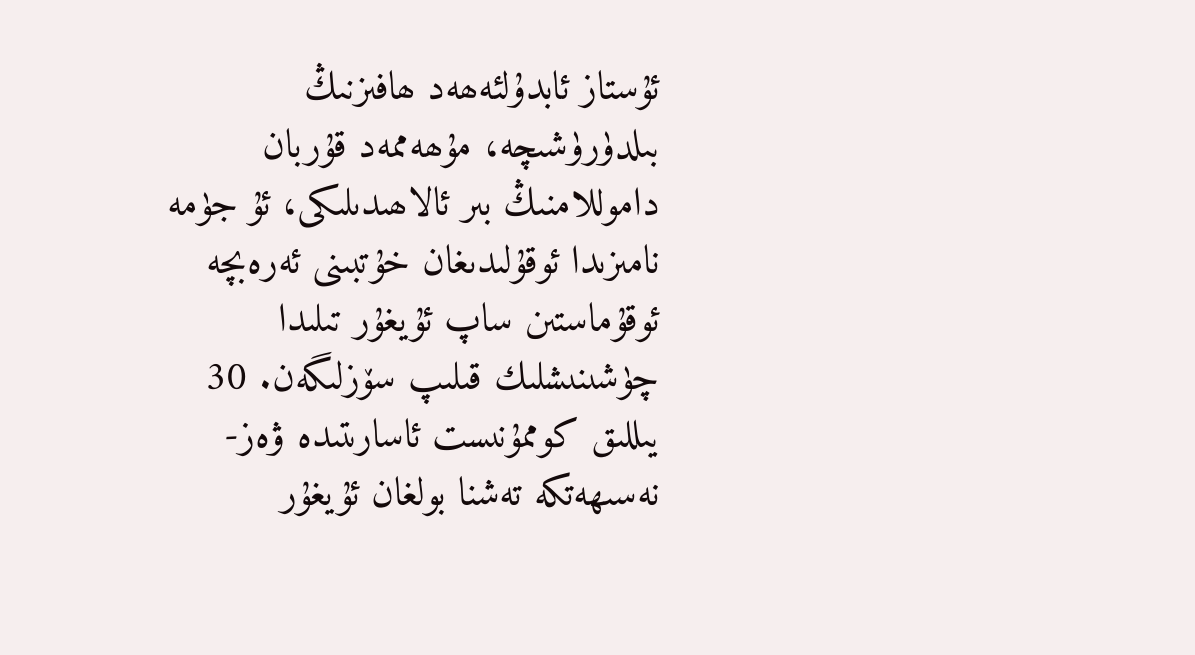ئۇستاز ئابدۇلئەھەد ھافىزنىڭ بىلدۈرۈشىچە، مۇھەممەد قۇربان داموللامنىڭ بىر ئالاھىدىلىكى، ئۇ جۈمە نامىزىدا ئوقۇلىدىغان خۇتبىنى ئەرەبچە ئوقۇماستىن ساپ ئۇيغۇر تىلىدا چۈشىنىشلىك قىلىپ سۆزلىگەن. 30 يىللىق كوممۇنىست ئاسارىتىدە ۋەز-نەسىھەتكە تەشنا بولغان ئۇيغۇر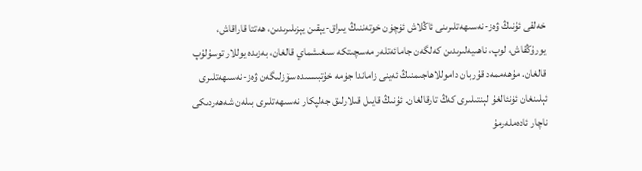خەلقى ئۇنىڭ ۋەز-نەسىھەتلىرىنى ئاڭلاش ئۈچۈن خوتەننىڭ يىراق-يېقىن يېزىلىرىدىن، ھەتتا قاراقاش، يورۇڭقاش، لوپ، ناھىيەلىرىدىن كەلگەن جامائەتلەر مەسچىتكە سىغىشماي قالغان، بەزىدە يوللار توسۇلۇپ قالغان. مۇھەممەد قۇربان داموللاھاجىمنىڭ ئەينى زاماندا جۈمە خۇتبىسىدە سۆزلىگەن ۋەز-نەسىھەتلىرى ئېلىنغان ئۈنئالغۇ لېنتىلىرى كەڭ تارقالغان. ئۇنىڭ قايىل قىلارلىق جەلپكار نەسىھەتلىرى بىلەن شەھەردىكى ناچار ئادەملەرمۇ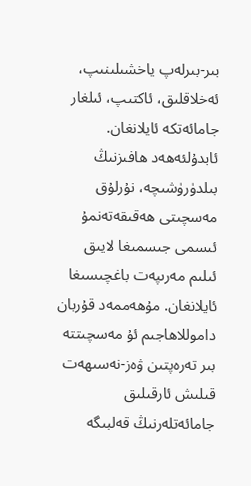بىر-بىرلەپ ياخشىلىنىپ، ئەخلاقلىق، ئاكتىپ، ئىلغار جامائەتكە ئايلانغان.
ئابدۇلئەھەد ھافىزنىڭ بىلدۈرۈشىچە، نۇرلۇق مەسچىتى ھەقىقەتەنمۇ ئىسمى جىسمىغا لايىق ئىلىم مەرىپەت باغچىسىغا ئايلانغان. مۇھەممەد قۇربان داموللاھاجىم ئۇ مەسچىتتە بىر تەرەپتىن ۋەز-نەسىھەت قىلىش ئارقىلىق جامائەتلەرنىڭ قەلبىگە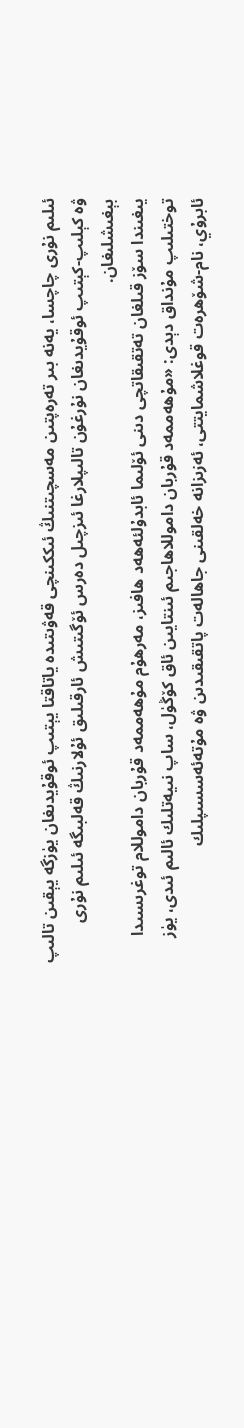ئىلىم نۇرى چاچسا، يەنە بىر تەرەپتىن مەسچىتنىڭ ئىككىنچى قەۋىتىدە ياتاقتا يېتىپ ئوقۇيدىغان يۈزگە يېقىن تالىپ ۋە كېلىپ-كېتىپ ئوقۇيدىغان نۇرغۇن تالىپلارغا ئىزچىل دەرس ئۆگىتىش ئارقىلىق ئۇلارنىڭ قەلبىگە ئىلىم نۇرى بېغىشلىغان.
يىغىندا سۆز قىلغان تەتقىقاتچى دىنى ئۆلىما ئابدۇلئەھەد ھافىز، مەرھۇم مۇھەممەد قۇربان داموللام توغرىسىدا توختىلىپ مۇنداق دېدى: «مۇھەممەد قۇربان داموللاھاجىم ئىنتايىن ئاق كۆڭۈل، ساپ نىيەتلىك ئالىم ئىدى، يۈز ئابرۇي، نام-شۆھرەت قوغلاشمايتتى، ئەزىزانە خەلقىنى جاھالەت پاتقىقىدىن ۋە مۇتەئەسسىپلىك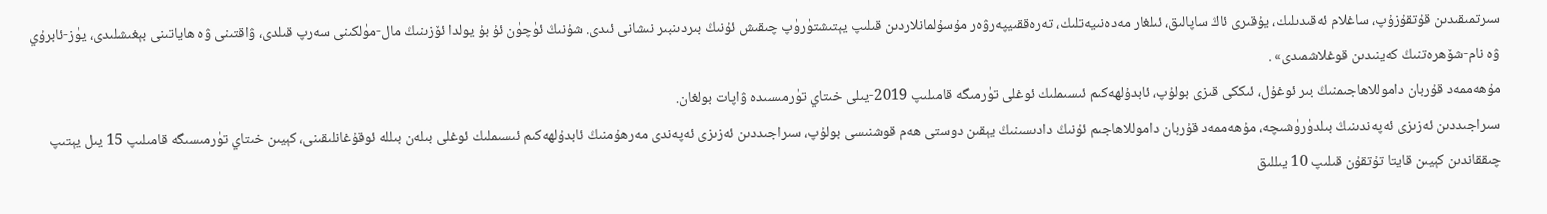سىرتمىقىدىن قۇتقۇزۇپ، ساغلام ئەقىدىلىك، يۇقىرى ئاڭ ساپالىق، ئىلغار مەدەنىيەتلىك، تەرەققىيپەرۋەر مۇسۇلمانلاردىن قىلىپ يېتىشتۈرۈپ چىقىش ئۇنىڭ بىردىنبىر نىشانى ئىدى. شۇنىڭ ئۈچۈن ئۇ بۇ يولدا ئۆزىنىڭ مال-مۈلكىنى سەرپ قىلدى، ۋاقتىنى ۋە ھاياتىنى بېغىشلىدى، يۈز-ئابرۇي ۋە نام-شۆھرەتنىڭ كەينىدىن قوغلاشمىدى» .
مۇھەممەد قۇربان داموللاھاجىمنىڭ بىر ئوغۇل، ئىككى قىزى بولۇپ، ئابدۇلھەكىم ئىسىملىك ئوغلى تۈرمىگە قامىلىپ 2019-يىلى خىتاي تۈرمىسىدە ۋاپات بولغان.
سىراجىددىن ئەزىزى ئەپەندىنىڭ بىلدۈرۈشىچە، مۇھەممەد قۇربان داموللاھاجىم ئۇنىڭ دادىسىنىڭ يېقىن دوستى ھەم قوشنىسى بولۇپ، سىراجىددىن ئەزىزى ئەپەندى مەرھۇمنىڭ ئابدۇلھەكىم ئىسىملىك ئوغلى بىلەن بىللە ئوقۇغانلىقىنى، كېيىن خىتاي تۈرمىسىگە قامىلىپ 15 يىل يېتىپ چىققاندىن كېيىن قايتا تۇتقۇن قىلىپ 10 يىللىق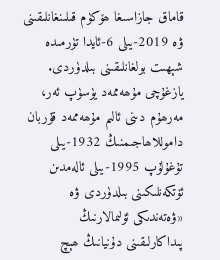قاماق جازاسىغا ھۆكۈم قىلىنغانلىقىنى ۋە 2019-يىلى 6-ئايدا تۈرمىدە شېھىت بولغانلىقىنى بىلدۈردى.
يازغۇچى مۇھەممەد يۈسۈپ ئەر، مەرھۇم دىنى ئالىم مۇھەممەد قۇربان داموللاھاجىمنىڭ 1932-يىلى تۇغۇلۇپ 1995-يىلى ئالەمدىن ئۆتكەنلىكىنى بىلدۈردى ۋە «ۋەتەندىكى ئۆلىمالارنىڭ پىداكارلىقىنى دۇنيانىڭ ھېچ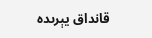قانداق يېرىدە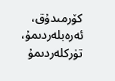كۆرمىدۇق، ئەرەبلەردىمۇ، تۈركلەردىمۇ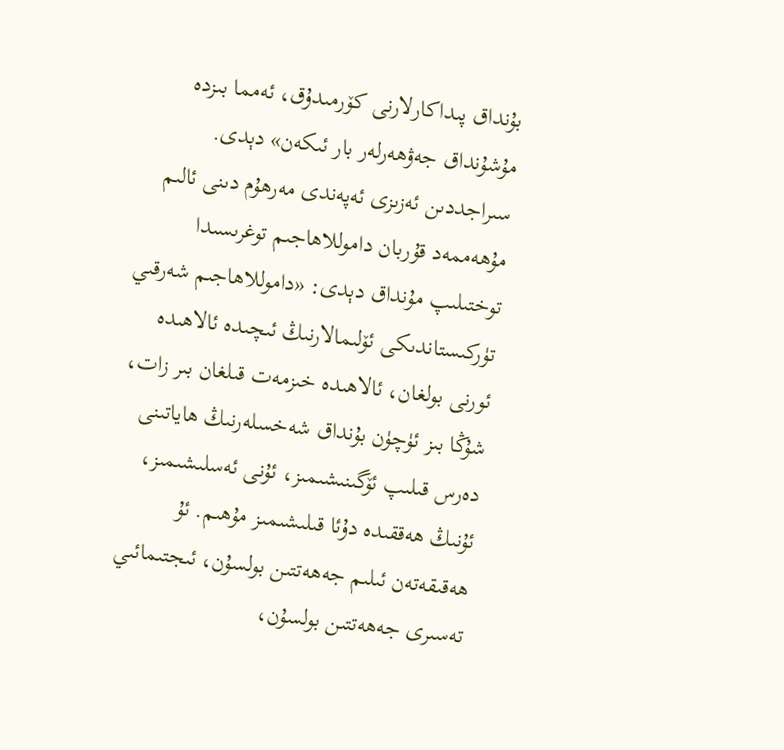بۇنداق پىداكارلارنى كۆرمىدۇق، ئەمما بىزدە مۇشۇنداق جەۋھەرلەر بار ئىكەن» دېدى.
سىراجددىن ئەزىزى ئەپەندى مەرھۇم دىنى ئالىم مۇھەممەد قۇربان داموللاھاجىم توغرىسىدا توختىلىپ مۇنداق دېدى: «داموللاھاجىم شەرقىي تۈركىستاندىكى ئۆلىمالارنىڭ ئىچىدە ئالاھىدە ئورنى بولغان، ئالاھىدە خىزمەت قىلغان بىر زات، شۇڭا بىز ئۈچۈن بۇنداق شەخسلەرنىڭ ھاياتىنى دەرس قىلىپ ئۆگىنىشىمىز، ئۇنى ئەسلىشىمىز، ئۇنىڭ ھەققىدە دۇئا قىلىشىمىز مۇھىم. ئۇ ھەقىقەتەن ئىلىم جەھەتتىن بولسۇن، ئىجتىمائىي تەسىرى جەھەتتىن بولسۇن،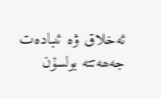ئەخلاق ۋە ئىبادەت جەھەتتە بولسۇن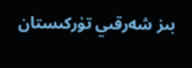بىز شەرقىي تۈركىستان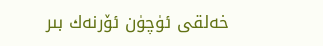خەلقى ئۈچۈن ئۆرنەك بىر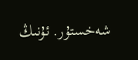شەخستۇر. ئۇنىڭ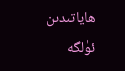ھاياتىدىن ئۈلگە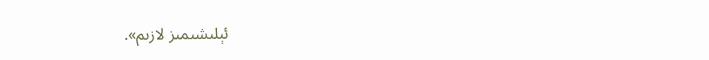ئېلىشىمىز لازىم».